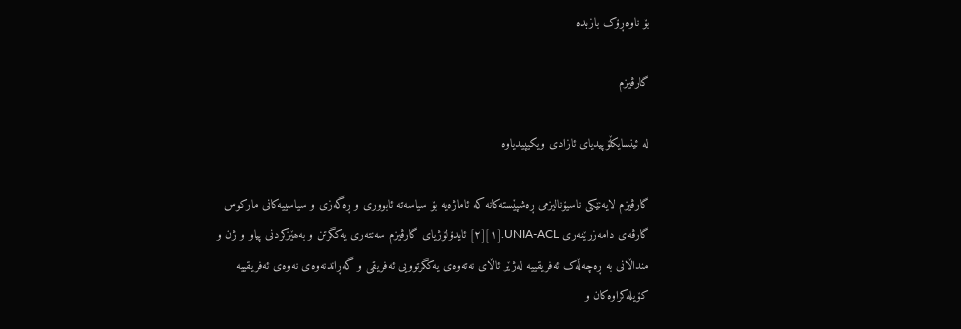بۆ ناوەڕۆک بازبدە

گارڤیزم

لە ئینسایکڵۆپیدیای ئازادی ویکیپیدیاوە

گارڤیزم لایەنێکی ناسیۆنالیزمی ڕەشپێستەکانە کە ئاماژەیە بۆ سیاسەتە ئابووری و ڕەگەزی و سیاسییەکانی مارکوس گارڤەی دامەزرێنەری UNIA-ACL.[١][٢] ئایدۆلۆژیای گارڤیزم سەنتەری یەکگرتن و بەھێزکردنی پیاو و ژن و منداڵانی بە ڕەچەڵەک ئەفریقییە لەژێر ئاڵای نەتەوەی یەکگرتوویی ئەفریقی و گەڕاندنەوەی نەوەی ئەفریقییە کۆیلەکراوەکان و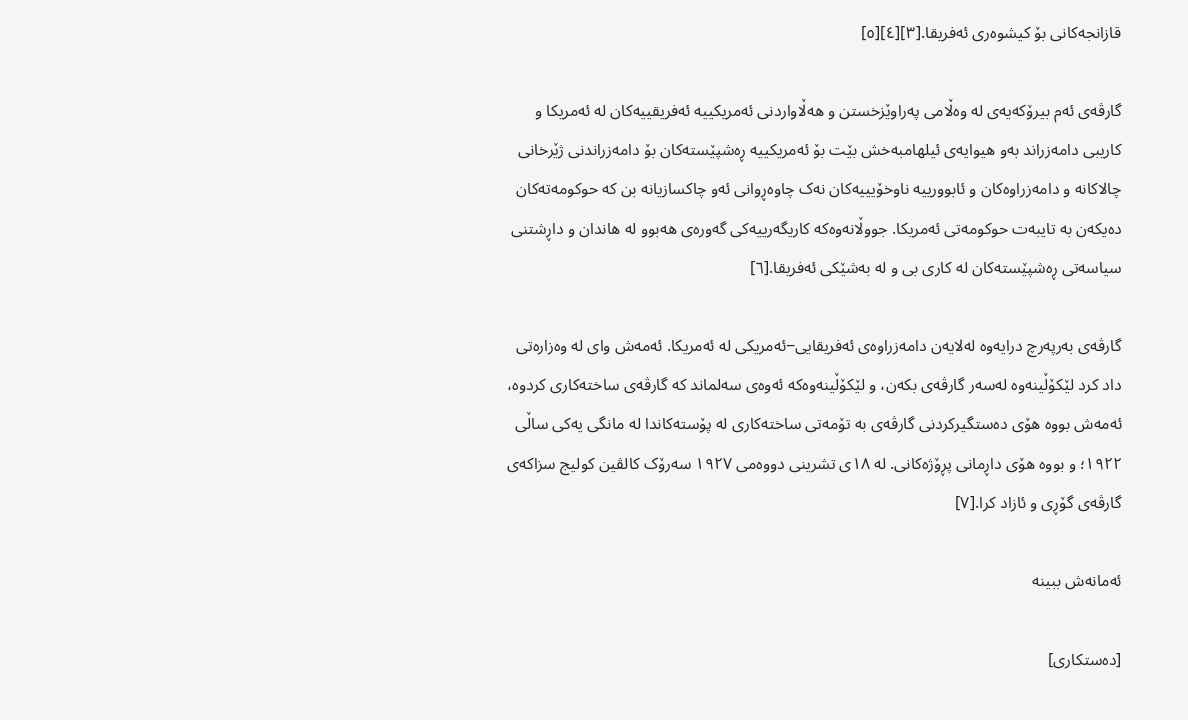قازانجەکانی بۆ کیشوەری ئەفریقا.[٣][٤][٥]

گارڤەی ئەم بیرۆکەیەی لە وەڵامی پەراوێزخستن و ھەڵاواردنی ئەمریکییە ئەفریقییەکان لە ئەمریکا و کاریبی دامەزراند بەو ھیوایەی ئیلھامبەخش بێت بۆ ئەمریکییە ڕەشپێستەکان بۆ دامەزراندنی ژێرخانی چالاکانە و دامەزراوەکان و ئابوورییە ناوخۆیییەکان نەک چاوەڕوانی ئەو چاکسازیانە بن کە حوکومەتەکان دەیکەن بە تایبەت حوکومەتی ئەمریکا. جووڵانەوەکە کاریگەرییەکی گەورەی ھەبوو لە ھاندان و داڕشتنی سیاسەتی ڕەشپێستەکان لە کاری بی و لە بەشێکی ئەفریقا.[٦]

گارڤەی بەرپەرچ درایەوە لەلایەن دامەزراوەی ئەفریقایی‒ئەمریکی لە ئەمریکا. ئەمەش وای لە وەزارەتی داد کرد لێکۆڵینەوە لەسەر گارڤەی بکەن، و لێکۆڵینەوەکە ئەوەی سەلماند کە گارڤەی ساختەکاری کردوە، ئەمەش بووە ھۆی دەستگیرکردنی گارڤەی بە تۆمەتی ساختەکاری لە پۆستەکاندا لە مانگی یەکی ساڵی ١٩٢٢؛ و بووە ھۆی داڕمانی پڕۆژەکانی. لە ١٨ی تشرینی دووەمی ١٩٢٧ سەرۆک کالڤین کولیج سزاکەی گارڤەی گۆڕی و ئازاد کرا.[٧]

ئەمانەش ببینە

[دەستکاری]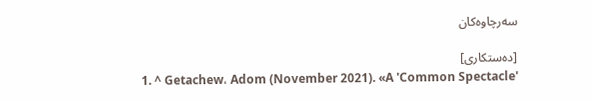سەرچاوەکان

[دەستکاری]
  1. ^ Getachew، Adom (November 2021). «A 'Common Spectacle'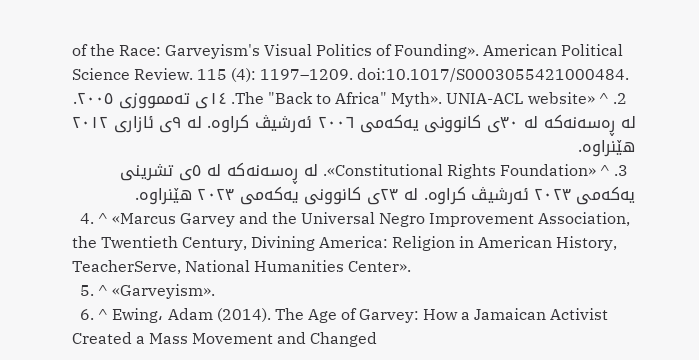of the Race: Garveyism's Visual Politics of Founding». American Political Science Review. 115 (4): 1197–1209. doi:10.1017/S0003055421000484.
  2. ^ «The "Back to Africa" Myth». UNIA-ACL website. ١٤ی تەممووزی ٢٠٠٥. لە ڕەسەنەکە لە ٣٠ی کانوونی یەکەمی ٢٠٠٦ ئەرشیڤ کراوە. لە ٩ی ئازاری ٢٠١٢ ھێنراوە.
  3. ^ «Constitutional Rights Foundation». لە ڕەسەنەکە لە ٥ی تشرینی یەکەمی ٢٠٢٣ ئەرشیڤ کراوە. لە ٢٣ی کانوونی یەکەمی ٢٠٢٣ ھێنراوە.
  4. ^ «Marcus Garvey and the Universal Negro Improvement Association, the Twentieth Century, Divining America: Religion in American History, TeacherServe, National Humanities Center».
  5. ^ «Garveyism».
  6. ^ Ewing، Adam (2014). The Age of Garvey: How a Jamaican Activist Created a Mass Movement and Changed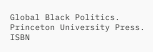Global Black Politics. Princeton University Press. ISBN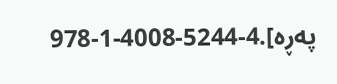978-1-4008-5244-4.[پەڕە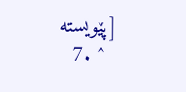پێویستە]
  7. ^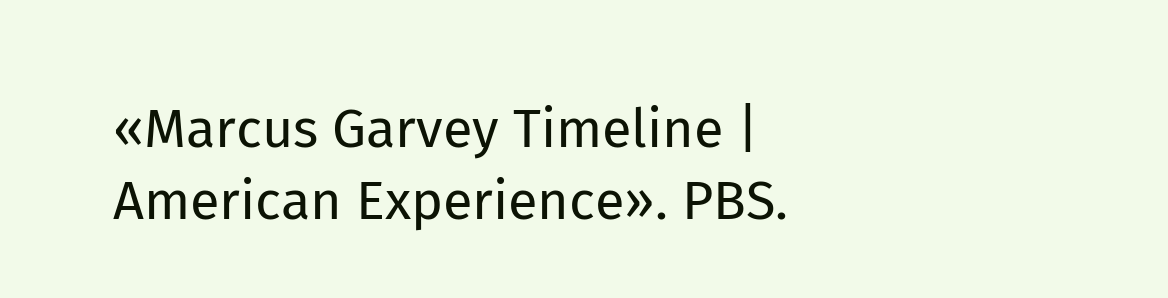«Marcus Garvey Timeline | American Experience». PBS.